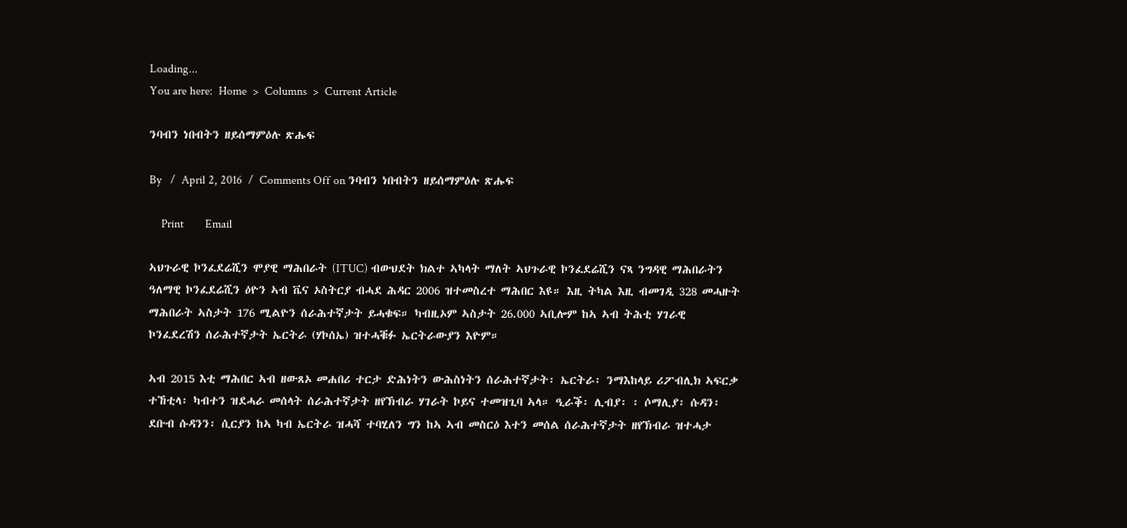Loading...
You are here:  Home  >  Columns  >  Current Article

ንባብን ነበብትን ዘይሰማምዕሉ ጽሑፍ

By   /  April 2, 2016  /  Comments Off on ንባብን ነበብትን ዘይሰማምዕሉ ጽሑፍ

    Print       Email

ኣህጉራዊ ኮንፈደሬሺን ሞያዊ ማሕበራት (ITUC) ብውህደት ክልተ ኣካላት ማለት ኣህጉራዊ ኮንፈደሬሺን ናጻ ንግዳዊ ማሕበራትን ዓለማዊ ኮንፈደሬሺን ዕዮን ኣብ ቬና ኦስትርያ ብሓደ ሕዳር 2006 ዝተመስረተ ማሕበር እዩ። እዚ ትካል እዚ ብመገዲ 328 መሓዙት ማሕበራት ኣስታት 176 ሚልዮን ሰራሕተኛታት ይሓቁፍ። ካብዚኦም ኣስታት 26.000 ኣቢሎም ከኣ ኣብ ትሕቲ ሃገራዊ ኮንፈደረሽን ሰራሕተኛታት ኤርትራ (ሃኮሰኤ) ዝተሓቑፉ ኤርትራውያን እዮም።

ኣብ 2015 እቲ ማሕበር ኣብ ዘውጸኦ መሐበሪ ተርታ ድሕነትን ውሕስነትን ሰራሕተኛታት፡ ኤርትራ፡ ንማእከላይ ሪፖብሊክ ኣፍርቃ ተኸቲላ፡ ካብተን ዝደሓራ መሰላት ሰራሕተኛታት ዘየኽብራ ሃገራት ኮይና ተመዝጊባ ኣላ። ዒራቕ፡ ሊብያ፡ ፡ ሶማሊያ፡ ሱዳን፡ ደቡብ ሱዳንን፡ ሲርያን ከኣ ካብ ኤርትራ ዝሓሻ ተባሂለን ግን ከኣ ኣብ መስርዕ እተን መሰል ሰራሕተኛታት ዘየኽብራ ዝተሓታ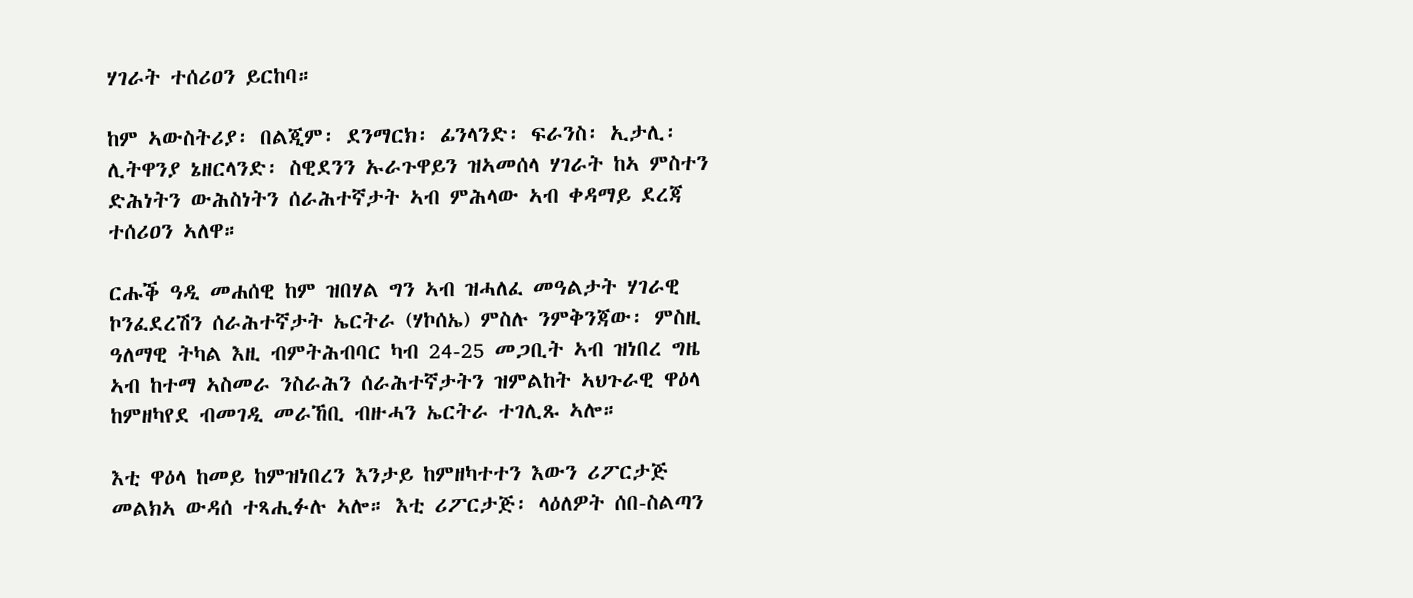ሃገራት ተሰሪዐን ይርከባ።

ከም ኣውስትሪያ፡ በልጂም፡ ደንማርክ፡ ፊንላንድ፡ ፍራንስ፡ ኢታሊ፡ ሊትዋንያ ኔዘርላንድ፡ ስዊደንን ኡራጉዋይን ዝኣመሰላ ሃገራት ከኣ ምስተን ድሕነትን ውሕስነትን ሰራሕተኛታት ኣብ ምሕላው ኣብ ቀዳማይ ደረጃ ተሰሪዐን ኣለዋ።

ርሑቕ ዓዲ መሐሰዊ ከም ዝበሃል ግን ኣብ ዝሓለፈ መዓልታት ሃገራዊ ኮንፈደረሽን ሰራሕተኛታት ኤርትራ (ሃኮሰኤ) ምስሉ ንምቅንጃው፡ ምስዚ ዓለማዊ ትካል እዚ ብምትሕብባር ካብ 24-25 መጋቢት ኣብ ዝነበረ ግዜ ኣብ ከተማ ኣስመራ ንስራሕን ሰራሕተኛታትን ዝምልከት ኣህጉራዊ ዋዕላ ከምዘካየደ ብመገዲ መራኸቢ ብዙሓን ኤርትራ ተገሊጹ ኣሎ።

እቲ ዋዕላ ከመይ ከምዝነበረን እንታይ ከምዘካተተን እውን ሪፖርታጅ መልክኣ ውዳሰ ተጻሒፉሉ ኣሎ። እቲ ሪፖርታጅ፡ ላዕለዎት ሰበ-ስልጣን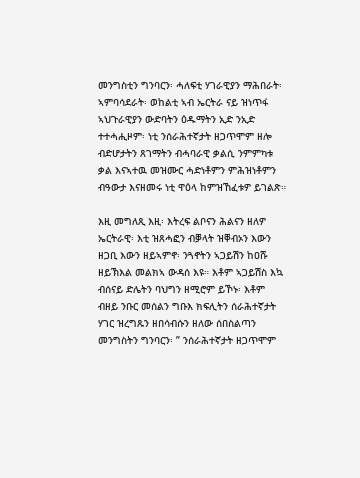መንግስቲን ግንባርን፡ ሓለፍቲ ሃገራዊያን ማሕበራት፡ ኣምባሳደራት፡ ወከልቲ ኣብ ኤርትራ ናይ ዝነጥፋ ኣህጉራዊያን ውድባትን ዕዱማትን ኢድ ንኢድ ተተሓሒዞም፡ ነቲ ንሰራሕተኛታት ዘጋጥሞም ዘሎ ብድሆታትን ጸገማትን ብሓባራዊ ቃልሲ ንምምካቱ ቃል እናኣተዉ መዝሙር ሓድነቶምን ምሕዝነቶምን ብዓውታ እናዘመሩ ነቲ ዋዕላ ከምዝኸፈቱዎ ይገልጽ።

እዚ መግለጺ እዚ፡ እትረፍ ልቦናን ሕልናን ዘለዎ ኤርትራዊ፡ እቲ ዝጸሓፎን ብቓላት ዝቐብኦን እውን ዘጋቢ እውን ዘይኣምኖ፡ ንጓኖትን ኣጋይሽን ከዐሹ ዘይኽእል መልክኣ ውዳሰ እዩ። እቶም ኣጋይሽስ እኳ ብሰናይ ድሌትን ባህግን ዘሚሮም ይኾኑ፡ እቶም ብዘይ ንቡር መሰልን ግቡእ ክፍሊትን ሰራሕተኛታት ሃገር ዝረግጹን ዘበሳብሱን ዘለው ሰበስልጣን መንግስትን ግንባርን፡ ” ንሰራሕተኛታት ዘጋጥሞም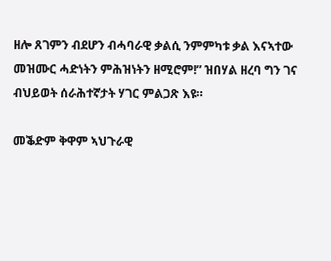ዘሎ ጸገምን ብደሆን ብሓባራዊ ቃልሲ ንምምካቱ ቃል እናኣተው መዝሙር ሓድነትን ምሕዝነትን ዘሚሮም!” ዝበሃል ዘረባ ግን ገና ብህይወት ሰራሕተኛታት ሃገር ምልጋጽ እዩ።

መቕድም ቅዋም ኣህጉራዊ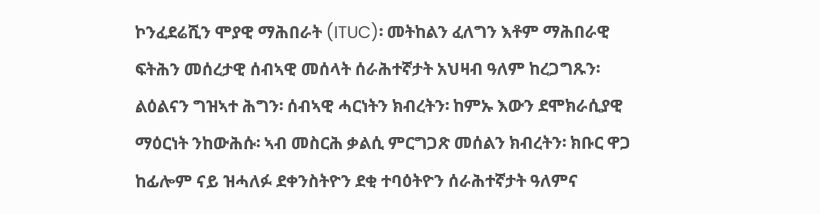ኮንፈደሬሺን ሞያዊ ማሕበራት (ITUC)፡ መትከልን ፈለግን እቶም ማሕበራዊ ፍትሕን መሰረታዊ ሰብኣዊ መሰላት ሰራሕተኛታት አህዛብ ዓለም ከረጋግጹን፡ ልዕልናን ግዝኣተ ሕግን፡ ሰብኣዊ ሓርነትን ክብረትን፡ ከምኡ እውን ደሞክራሲያዊ ማዕርነት ንከውሕሱ፡ ኣብ መስርሕ ቃልሲ ምርግጋጽ መሰልን ክብረትን፡ ክቡር ዋጋ ከፊሎም ናይ ዝሓለፉ ደቀንስትዮን ደቂ ተባዕትዮን ሰራሕተኛታት ዓለምና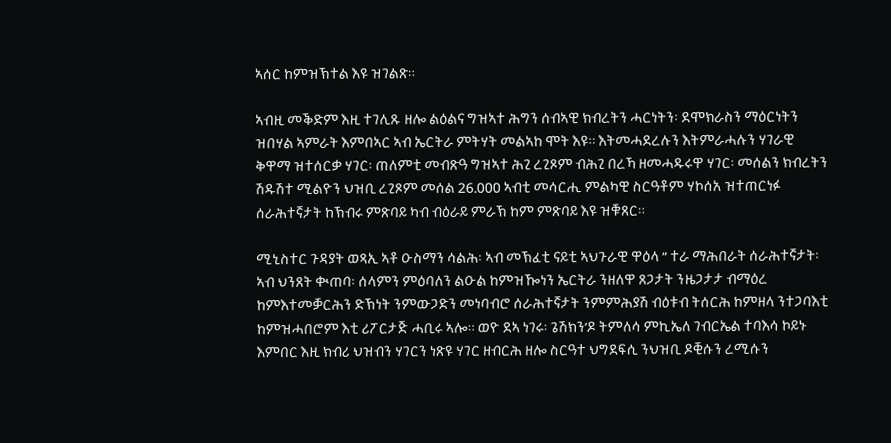ኣሰር ከምዝኽተል እዩ ዝገልጽ።

ኣብዚ መቕድም እዚ ተገሊጹ ዘሎ ልዕልና ግዝኣተ ሕግን ሰብኣዊ ክብረትን ሓርነትን፡ ደሞክራስን ማዕርነትን ዝበሃል ኣምራት እምበኣር ኣብ ኤርትራ ምትሃት መልኣከ ሞት እዩ። እትመሓደረሉን እትምራሓሉን ሃገራዊ ቅዋማ ዝተሰርቃ ሃገር፡ ጠለምቲ መብጽዓ ግዝኣተ ሕጊ ረጊጾም ብሕጊ በረኻ ዘመሓዱሩዋ ሃገር፡ መሰልን ክብረትን ሽዱሽተ ሚልዮን ህዝቢ ረጊጾም መሰል 26.000 ኣብቲ መሳርሒ ምልካዊ ስርዓቶም ሃኮሰአ ዝተጠርነፉ ሰራሕተኛታት ከኽብሩ ምጽባይ ካብ ብዕራይ ምራኽ ከም ምጽባይ እዩ ዝቑጸር።

ሚኒስተር ጉዳያት ወጻኢ ኣቶ ዑስማን ሳልሕ፡ ኣብ መኽፈቲ ናይቲ ኣህጉራዊ ዋዕላ ” ተራ ማሕበራት ሰራሕተኛታት፡ ኣብ ህንጸት ቊጠባ፡ ሰላምን ምዕባለን ልዑል ከምዝዀነን ኤርትራ ንዘለዋ ጸጋታት ንዜጋታታ ብማዕረ ከምእተመቓርሕን ድኽነት ንምውጋድን መነባብሮ ሰራሕተኛታት ንምምሕያሽ ብዕቱብ ትሰርሕ ከምዘላ ንተጋባእቲ ከምዝሓበሮም እቲ ሪፖርታጅ ሓቢሩ ኣሎ። ወዮ ደኣ ነገሩ፡ ጌሽክን’ዶ ትምለሳ ምኪኤለ ገብርኤል ተባእሳ ኮይኑ እምበር እዚ ክብሪ ህዝብን ሃገርን ነጽዩ ሃገር ዘብርሕ ዘሎ ስርዓተ ህግደፍሲ ንህዝቢ ዶቒሱን ረሚሱን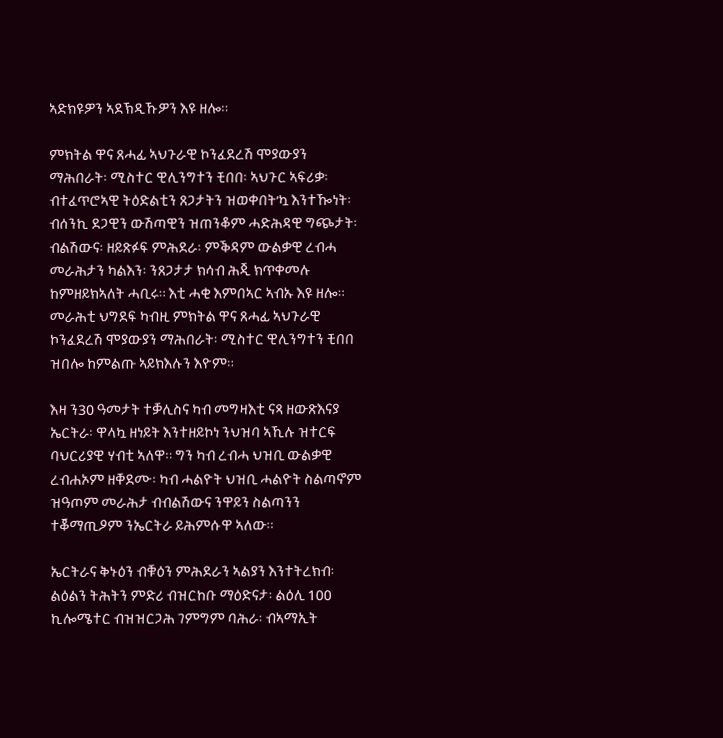ኣድክዩዎን ኣደኽዲኹዎን እዩ ዘሎ።

ምክትል ዋና ጸሓፊ ኣህጉራዊ ኮንፈደረሽ ሞያውያን ማሕበራት፡ ሚስተር ዊሊንግተን ቺበበ፡ ኣህጉር ኣፍሪቃ፡ ብተፈጥሮኣዊ ትዕድልቲን ጸጋታትን ዝወቀበት’ኳ እንተዀነት፡ ብሰንኪ ደጋዊን ውሽጣዊን ዝጠንቆም ሓድሕዳዊ ግጭታት፡ ብልሽውና፡ ዘይጽፉፍ ምሕደራ፡ ምቕዳም ውልቃዊ ረብሓ መራሕታን ካልእን፡ ንጸጋታታ ክሳብ ሕጂ ክጥቀመሉ ከምዘይክኣለት ሓቢሩ። እቲ ሓቂ እምበኣር ኣብኡ እዩ ዘሎ። መራሕቲ ህግደፍ ካብዚ ምክትል ዋና ጸሓፊ ኣህጉራዊ ኮንፈደረሽ ሞያውያን ማሕበራት፡ ሚስተር ዊሊንግተን ቺበበ ዝበሎ ከምልጡ ኣይክእሉን እዮም።

እዛ ን30 ዓመታት ተቓሊስና ካብ መግዛእቲ ናጻ ዘውጽእናያ ኤርትራ፡ ዋላኳ ዘነይት እንተዘይኮነ ንህዝባ ኣኺሉ ዝተርፍ ባህርሪያዊ ሃብቲ ኣለዋ። ግን ካብ ረብሓ ህዝቢ ውልቃዊ ረብሐኦም ዘቐደሙ፡ ካብ ሓልዮት ህዝቢ ሓልዮት ስልጣኖም ዝዓጦም መራሕታ ብብልሽውና ንዋይን ስልጣንን ተቖማጢዖም ንኤርትራ ይሕምሱዋ ኣለው።

ኤርትራና ቅኑዕን ብቑዕን ምሕደራን ኣልያን እንተትረክብ፡ ልዕልን ትሕትን ምድሪ ብዝርከቡ ማዕድናታ፡ ልዕሊ 100 ኪሎሜተር ብዝዝርጋሕ ገምግም ባሕራ፡ ብኣማኢት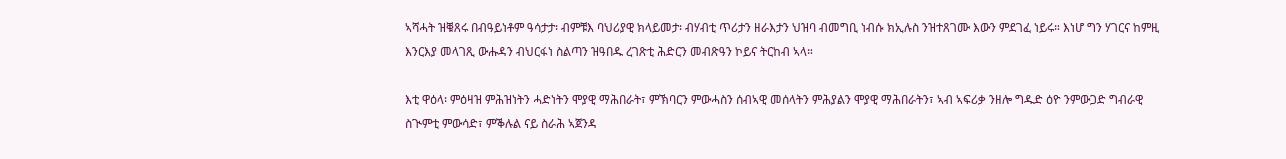ኣሻሓት ዝቑጸሩ በብዓይነቶም ዓሳታታ፡ ብምቹእ ባህሪያዊ ክላይመታ፡ ብሃብቲ ጥሪታን ዘራእታን ህዝባ ብመግቢ ነብሱ ክኢሉስ ንዝተጸገሙ እውን ምደገፈ ነይሩ። እነሆ ግን ሃገርና ከምዚ እንርእያ መላገጺ ውሑዳን ብህርፋነ ስልጣን ዝዓበዱ ረገጽቲ ሕድርን መብጽዓን ኮይና ትርከብ ኣላ።

እቲ ዋዕላ፡ ምዕዛዝ ምሕዝነትን ሓድነትን ሞያዊ ማሕበራት፣ ምኽባርን ምውሓስን ሰብኣዊ መሰላትን ምሕያልን ሞያዊ ማሕበራትን፣ ኣብ ኣፍሪቃ ንዘሎ ግዱድ ዕዮ ንምውጋድ ግብራዊ ስጒምቲ ምውሳድ፣ ምቕሉል ናይ ስራሕ ኣጀንዳ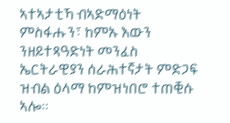ኣተኣታቲኻ ብኣድማዕነት ምስፋሑን፣ ከምኡ እውን ንዘይተጻዓድነት መንፈስ ኤርትራዊያን ሰራሕተኛታት ምድጋፍ ዝብል ዕላማ ከምዝነበሮ ተጠቒሱ ኣሎ።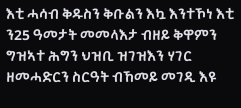እቲ ሓሳብ ቅዱስን ቅቡልን እኳ እንተኾነ እቲ ን25 ዓመታት መመላእታ ብዘይ ቅዋምን ግዝኣተ ሕግን ህዝቢ ዝገዝእን ሃገር ዘመሓድርን ስርዓት ብኸመይ መገዲ እዩ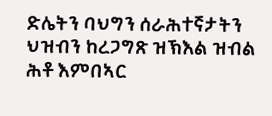ድሌትን ባህግን ሰራሕተኛታትን ህዝብን ከረጋግጽ ዝኽእል ዝብል ሕቶ እምበኣር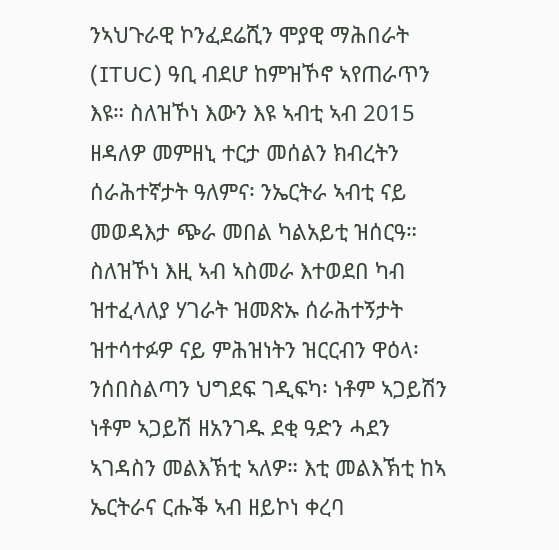ንኣህጉራዊ ኮንፈደሬሺን ሞያዊ ማሕበራት (ITUC) ዓቢ ብደሆ ከምዝኾኖ ኣየጠራጥን እዩ። ስለዝኾነ እውን እዩ ኣብቲ ኣብ 2015 ዘዳለዎ መምዘኒ ተርታ መሰልን ክብረትን ሰራሕተኛታት ዓለምና፡ ንኤርትራ ኣብቲ ናይ መወዳእታ ጭራ መበል ካልአይቲ ዝሰርዓ። ስለዝኾነ እዚ ኣብ ኣስመራ እተወደበ ካብ ዝተፈላለያ ሃገራት ዝመጽኡ ሰራሕተኝታት ዝተሳተፉዎ ናይ ምሕዝነትን ዝርርብን ዋዕላ፡ ንሰበስልጣን ህግደፍ ገዲፍካ፡ ነቶም ኣጋይሽን ነቶም ኣጋይሽ ዘአንገዱ ደቂ ዓድን ሓደን ኣገዳስን መልእኽቲ ኣለዎ። እቲ መልእኽቲ ከኣ ኤርትራና ርሑቕ ኣብ ዘይኮነ ቀረባ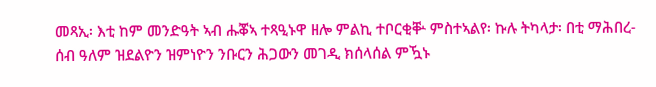መጻኢ፡ እቲ ከም መንድዓት ኣብ ሑቖኣ ተጻዒኑዋ ዘሎ ምልኪ ተቦርቂቝ ምስተኣልየ፡ ኩሉ ትካላታ፡ በቲ ማሕበረ-ሰብ ዓለም ዝደልዮን ዝምነዮን ንቡርን ሕጋውን መገዲ ክሰላሰል ምዃኑ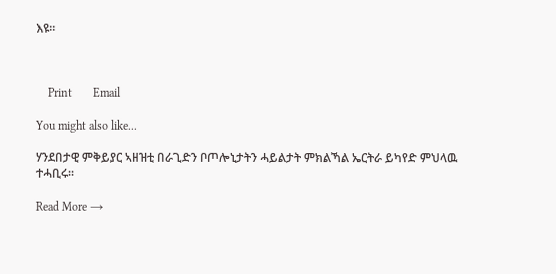እዩ።



    Print       Email

You might also like...

ሃንደበታዊ ምቅይያር ኣዘዝቲ በራጊድን ቦጦሎኒታትን ሓይልታት ምክልኻል ኤርትራ ይካየድ ምህላዉ ተሓቢሩ።

Read More →